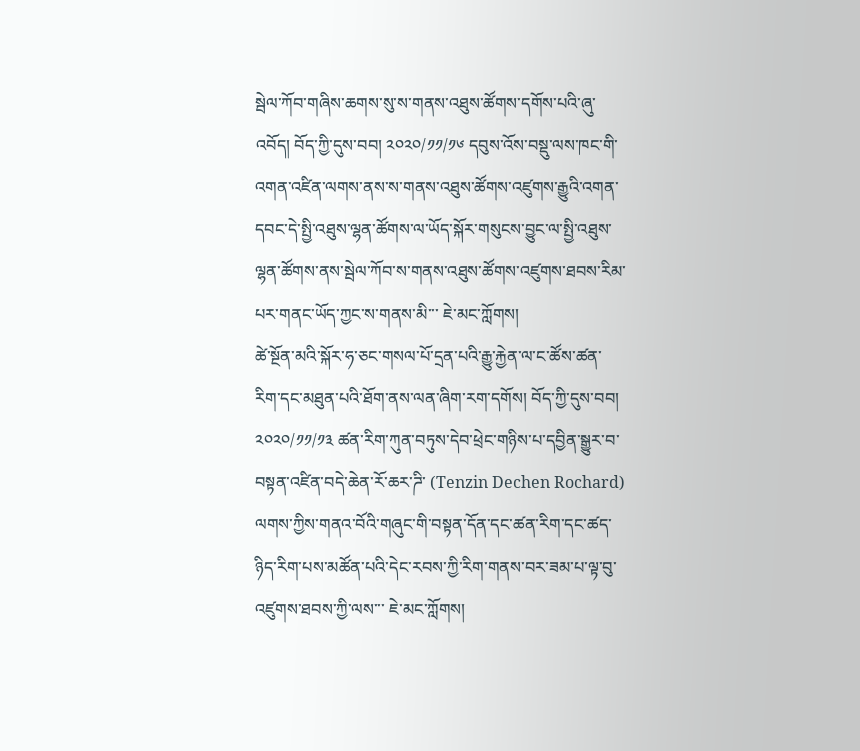སྦེལ་ཀོབ་གཞིས་ཆགས་སུ་ས་གནས་འཐུས་ཚོགས་དགོས་པའི་ཞུ་འབོད། བོད་ཀྱི་དུས་བབ། ༢༠༢༠/༡༡/༡༦ དབུས་འོས་བསྡུ་ལས་ཁང་གི་འགན་འཛིན་ལགས་ནས་ས་གནས་འཐུས་ཚོགས་འཛུགས་རྒྱུའི་འགན་དབང་དེ་སྤྱི་འཐུས་ལྷན་ཚོགས་ལ་ཡོད་སྐོར་གསུངས་བྱུང་ལ་སྤྱི་འཐུས་ལྷན་ཚོགས་ནས་སྦེལ་ཀོབ་ས་གནས་འཐུས་ཚོགས་འཛུགས་ཐབས་རིམ་པར་གནང་ཡོད་ཀྱང་ས་གནས་མི་་་ ཇེ་མང་ཀློགས།
ཚེ་སྔོན་མའི་སྐོར་ཧ་ཅང་གསལ་པོ་དྲན་པའི་རྒྱུ་རྐྱེན་ལ་ང་ཚོས་ཚན་རིག་དང་མཐུན་པའི་ཐོག་ནས་ལན་ཞིག་རག་དགོས། བོད་ཀྱི་དུས་བབ། ༢༠༢༠/༡༡/༡༣ ཚན་རིག་ཀུན་བཏུས་དེབ་ཕྲེང་གཉིས་པ་དབྱིན་སྒྱུར་བ་བསྟན་འཛིན་བདེ་ཆེན་རོ་ཆར་ཌི་ (Tenzin Dechen Rochard) ལགས་ཀྱིས་གནའ་བོའི་གཞུང་གི་བསྟན་དོན་དང་ཚན་རིག་དང་ཚད་ཉིད་རིག་པས་མཚོན་པའི་དེང་རབས་ཀྱི་རིག་གནས་བར་ཟམ་པ་ལྟ་བུ་འཛུགས་ཐབས་ཀྱི་ལས་་་ ཇེ་མང་ཀློགས།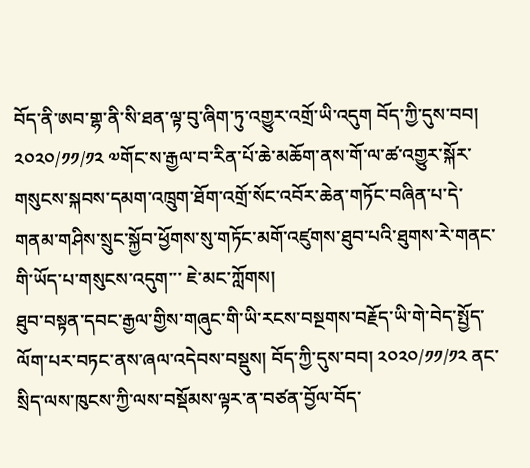བོད་ནི་ཨབ་གྷ་ནི་སི་ཐན་ལྟ་བུ་ཞིག་ཏུ་འགྱུར་འགྲོ་ཡི་འདུག བོད་ཀྱི་དུས་བབ། ༢༠༢༠/༡༡/༡༢ ༧གོང་ས་རྒྱལ་བ་རིན་པོ་ཆེ་མཆོག་ནས་གོ་ལ་ཚ་འགྱུར་སྐོར་གསུངས་སྐབས་དམག་འཁྲུག་ཐོག་འགྲོ་སོང་འབོར་ཆེན་གཏོང་བཞིན་པ་དེ་གནམ་གཤིས་སྲུང་སྐྱོབ་ཕྱོགས་སུ་གཏོང་མགོ་འཛུགས་ཐུབ་པའི་ཐུགས་རེ་གནང་གི་ཡོད་པ་གསུངས་འདུག་་་ ཇེ་མང་ཀློགས།
ཐུབ་བསྟན་དབང་རྒྱལ་གྱིས་གཞུང་གི་ཡི་རངས་བསྔགས་བརྗོད་ཡི་གེ་བེད་སྤྱོད་ལོག་པར་བཏང་ནས་ཞལ་འདེབས་བསྡུས། བོད་ཀྱི་དུས་བབ། ༢༠༢༠/༡༡/༡༢ ནང་སྲིད་ལས་ཁུངས་ཀྱི་ལས་བསྡོམས་ལྟར་ན་བཙན་བྱོལ་བོད་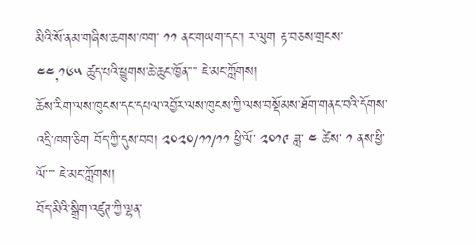མིའི་སོ་ནམ་གཞིས་ཆགས་ཁག་ ༡༡ ནང་གཡག་དང་། ར་ལུག རྟ་བཅས་གྲངས་ ༤༤,༡༦༥ ཚུད་པའི་ཕྱུགས་ཆེ་ཆུང་ཁྱོན་་་་ ཇེ་མང་ཀློགས།
ཆོས་རིག་ལས་ཁུངས་དང་དཔལ་འབྱོར་ལས་ཁུངས་ཀྱི་ལས་བསྡོམས་ཐོག་གནང་བའི་དོགས་འདྲི་ཁག་ཅིག བོད་ཀྱི་དུས་བབ། ༢༠༢༠/༡༡/༡༡ ཕྱི་ལོ་ ༢༠༡༩ ཟླ་ ༤ ཚེས་ ༡ ནས་ཕྱི་ལོ་་་་ ཇེ་མང་ཀློགས།
བོད་མིའི་སྒྲིག་འཛུཊ་ཀྱི་ལྷན་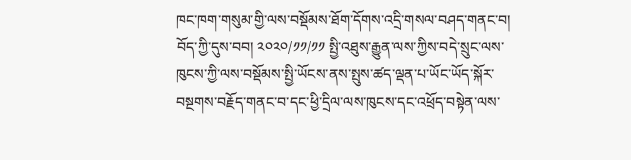ཁང་ཁག་གསུམ་གྱི་ལས་བསྡོམས་ཐོག་དོགས་འདྲི་གསལ་བཤད་གནང་བ། བོད་ཀྱི་དུས་བབ། ༢༠༢༠/༡༡/༡༡ སྤྱི་འཐུས་རྒྱུན་ལས་ཀྱིས་བདེ་སྲུང་ལས་ཁུངས་ཀྱི་ལས་བསྡོམས་སྤྱི་ཡོངས་ནས་སྤུས་ཚད་ལྡན་པ་ཡོང་ཡོད་སྐོར་བསྔགས་བརྗོད་གནང་བ་དང་ཕྱི་དྲིལ་ལས་ཁུངས་དང་འཕྲོད་བསྟེན་ལས་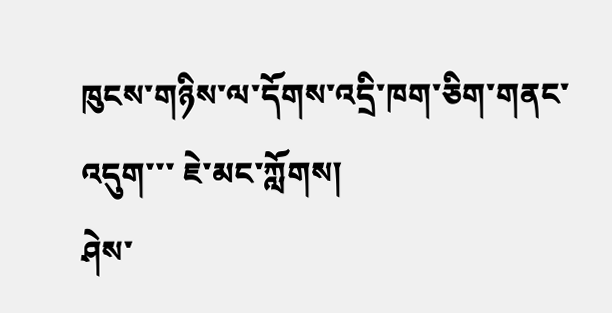ཁུངས་གཉིས་ལ་དོགས་འདྲི་ཁག་ཅིག་གནང་འདུག་་་ ཇེ་མང་ཀློགས།
ཤེས་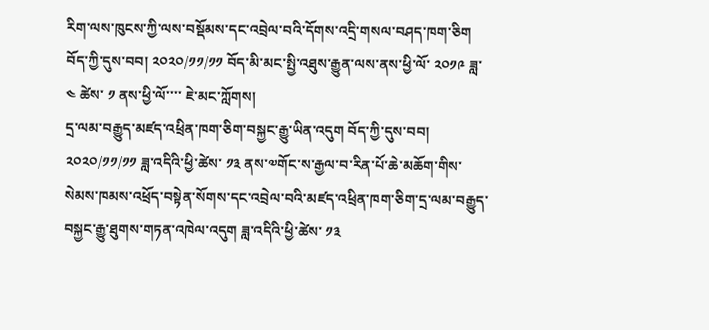རིག་ལས་ཁུངས་ཀྱི་ལས་བསྡོམས་དང་འབྲེལ་བའི་དོགས་འདྲི་གསལ་བཤད་ཁག་ཅིག བོད་ཀྱི་དུས་བབ། ༢༠༢༠/༡༡/༡༡ བོད་མི་མང་སྤྱི་འཐུས་རྒྱུན་ལས་ནས་ཕྱི་ལོ་ ༢༠༡༩ ཟླ་ ༤ ཚེས་ ༡ ནས་ཕྱི་ལོ་་་་ ཇེ་མང་ཀློགས།
དྲ་ལམ་བརྒྱུད་མཛད་འཕྲིན་ཁག་ཅིག་བསྐྱང་རྒྱུ་ཡིན་འདུག བོད་ཀྱི་དུས་བབ། ༢༠༢༠/༡༡/༡༡ ཟླ་འདིའི་ཕྱི་ཚེས་ ༡༣ ནས་༧གོང་ས་རྒྱལ་བ་རིན་པོ་ཆེ་མཆོག་གིས་སེམས་ཁམས་འཕྲོད་བསྟེན་སོགས་དང་འབྲེལ་བའི་མཛད་འཕྲིན་ཁག་ཅིག་དྲ་ལམ་བརྒྱུད་བསྐྱང་རྒྱུ་ཐུགས་གཏན་འཁེལ་འདུག ཟླ་འདིའི་ཕྱི་ཚེས་ ༡༣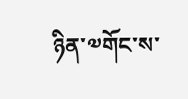ཉིན་༧གོང་ས་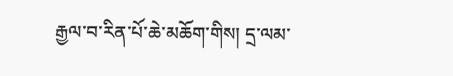རྒྱལ་བ་རིན་པོ་ཆེ་མཆོག་གིས། དྲ་ལམ་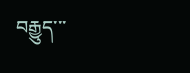བརྒྱུད་་་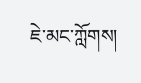ཇེ་མང་ཀློགས།